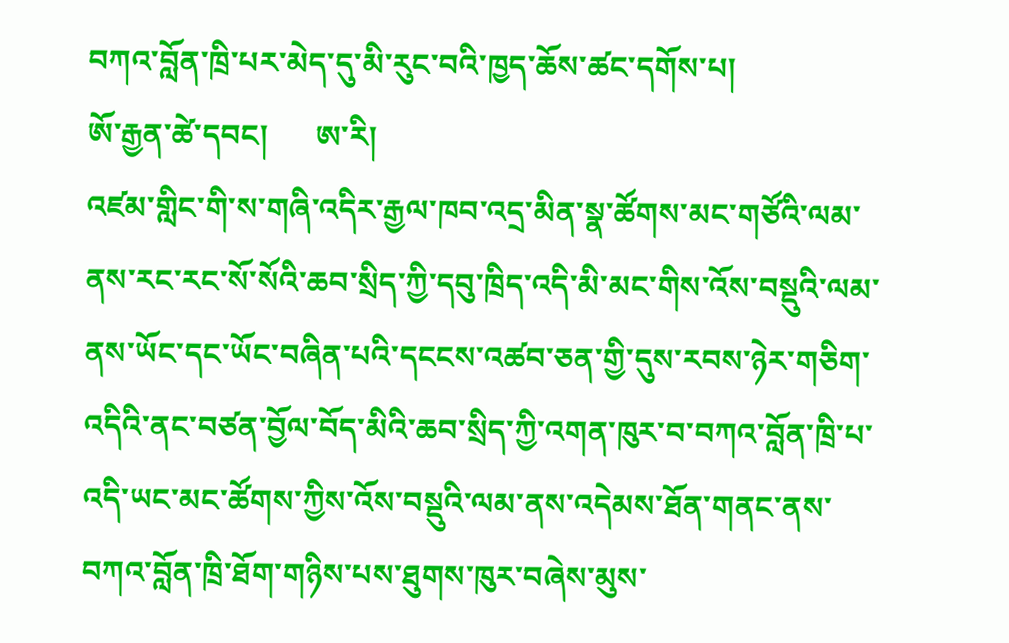བཀའ་བློན་ཁྲི་པར་མེད་དུ་མི་རུང་བའི་ཁྱད་ཆོས་ཚང་དགོས་པ།
ཨོ་རྒྱན་ཚེ་དབང།      ཨ་རི།
འཛམ་གླིང་གི་ས་གཞི་འདིར་རྒྱལ་ཁབ་འདྲ་མིན་སྣ་ཚོགས་མང་གཙོའི་ལམ་ནས་རང་རང་སོ་སོའི་ཆབ་སྲིད་ཀྱི་དབུ་ཁྲིད་འདི་མི་མང་གིས་འོས་བསྡུའི་ལམ་ནས་ཡོང་དང་ཡོང་བཞིན་པའི་དངངས་འཚབ་ཅན་གྱི་དུས་རབས་ཉེར་གཅིག་འདིའི་ནང་བཙན་བྱོལ་བོད་མིའི་ཆབ་སྲིད་ཀྱི་འགན་ཁུར་བ་བཀའ་བློན་ཁྲི་པ་འདི་ཡང་མང་ཚོགས་ཀྱིས་འོས་བསྡུའི་ལམ་ནས་འདེམས་ཐོན་གནང་ནས་བཀའ་བློན་ཁྲི་ཐོག་གཉིས་པས་ཐུགས་ཁུར་བཞེས་མུས་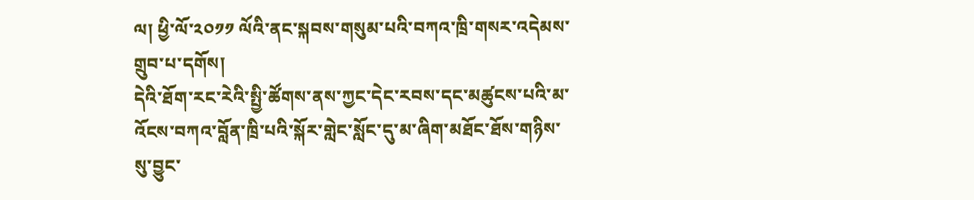ལ། ཕྱི་ལོ་༢༠༡༡ ལོའི་ནང་སྐབས་གསུམ་པའི་བཀའ་ཁྲི་གསར་འདེམས་གྲུབ་པ་དགོས།
དེའི་ཐོག་རང་རེའི་སྤྱི་ཚོགས་ནས་ཀྱང་དེང་རབས་དང་མཚུངས་པའི་མ་འོངས་བཀའ་བློན་ཁྲི་པའི་སྐོར་གླེང་སློང་དུ་མ་ཞིག་མཐོང་ཐོས་གཉིས་སུ་བྱུང་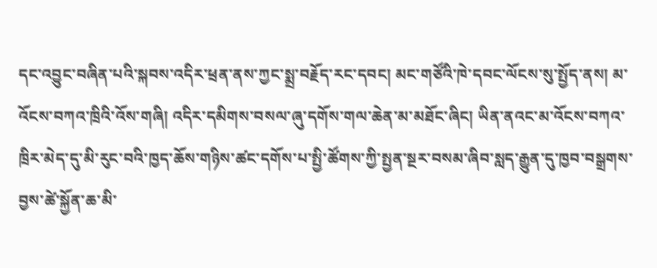དང་འབྱུང་བཞིན་པའི་སྐབས་འདིར་ཕྲན་ནས་ཀྱང་སྨྲ་བརྗོད་རང་དབང། མང་གཙོའི་ཁེ་དབང་ལོངས་སུ་སྤྱོད་ནས། མ་འོངས་བཀའ་ཁྲིའི་འོས་གཞི། འདིར་དམིགས་བསལ་ཞུ་དགོས་གལ་ཆེན་མ་མཐོང་ཞིང། ཡིན་ནའང་མ་འོངས་བཀའ་ཁྲིར་མེད་དུ་མི་རུང་བའི་ཁྱད་ཆོས་གཉིས་ཚང་དགོས་པ་སྤྱི་ཚོགས་ཀྱི་སྤྱན་སྔར་བསམ་ཞིབ་སླད་རྒྱུན་དུ་ཁྱབ་བསྒྲགས་བྱས་ཚེ་སྐྱོན་ཆ་མི་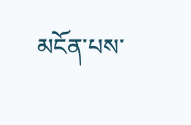མངོན་པས་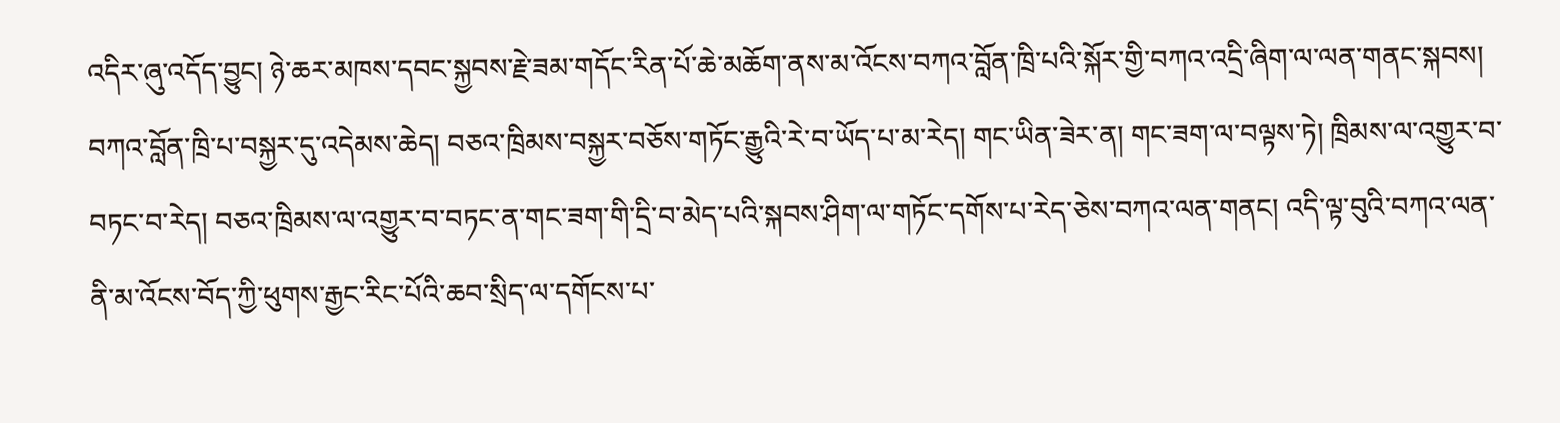འདིར་ཞུ་འདོད་བྱུང། ཉེ་ཆར་མཁས་དབང་སྐྱབས་རྗེ་ཟམ་གདོང་རིན་པོ་ཆེ་མཆོག་ནས་མ་འོངས་བཀའ་བློན་ཁྲི་པའི་སྐོར་གྱི་བཀའ་འདྲི་ཞིག་ལ་ལན་གནང་སྐབས། བཀའ་བློན་ཁྲི་པ་བསྐྱར་དུ་འདེམས་ཆེད། བཅའ་ཁྲིམས་བསྐྱར་བཅོས་གཏོང་རྒྱུའི་རེ་བ་ཡོད་པ་མ་རེད། གང་ཡིན་ཟེར་ན། གང་ཟག་ལ་བལྟས་ཏེ། ཁྲིམས་ལ་འགྱུར་བ་བཏང་བ་རེད། བཅའ་ཁྲིམས་ལ་འགྱུར་བ་བཏང་ན་གང་ཟག་གི་དྲི་བ་མེད་པའི་སྐབས་ཤིག་ལ་གཏོང་དགོས་པ་རེད་ཅེས་བཀའ་ལན་གནང། འདི་ལྟ་བུའི་བཀའ་ལན་ནི་མ་འོངས་བོད་ཀྱི་ཕུགས་རྒྱང་རིང་པོའི་ཆབ་སྲིད་ལ་དགོངས་པ་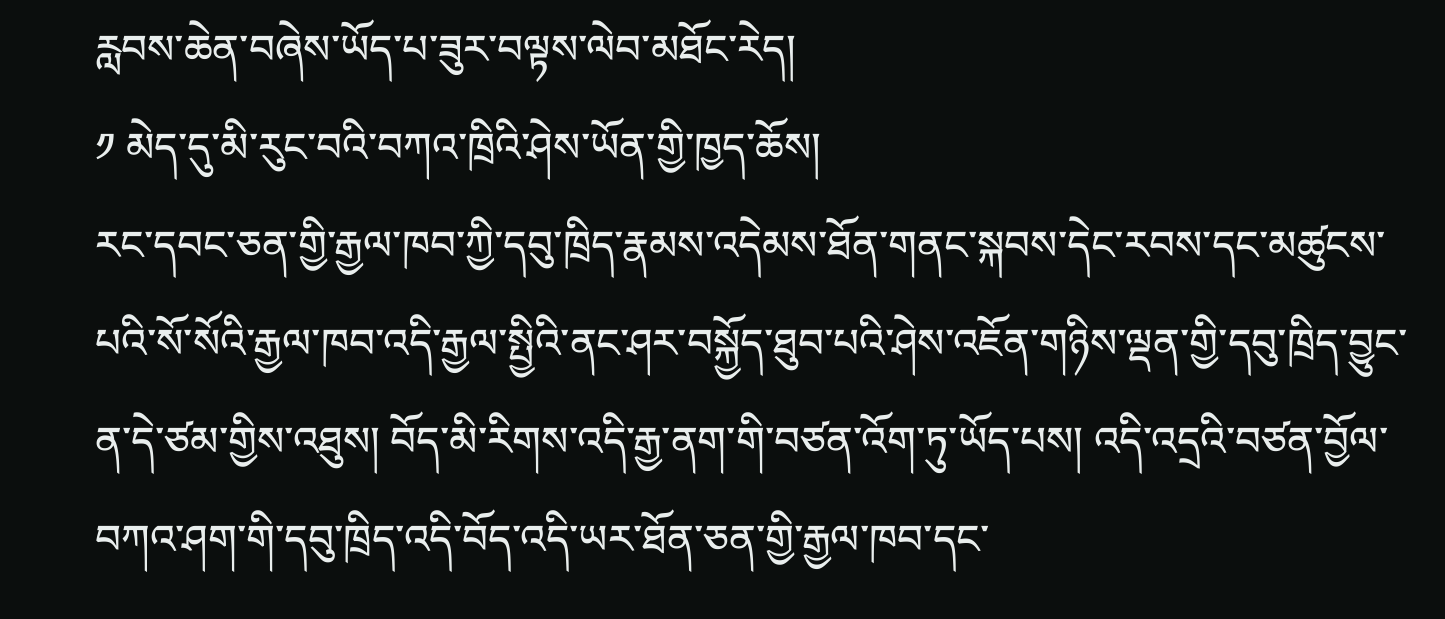རླབས་ཆེན་བཞེས་ཡོད་པ་ཟུར་བལྟས་ལེབ་མཐོང་རེད།
༡ མེད་དུ་མི་རུང་བའི་བཀའ་ཁྲིའི་ཤེས་ཡོན་གྱི་ཁྱད་ཆོས།
རང་དབང་ཅན་གྱི་རྒྱལ་ཁབ་ཀྱི་དབུ་ཁྲིད་རྣམས་འདེམས་ཐོན་གནང་སྐབས་དེང་རབས་དང་མཚུངས་པའི་སོ་སོའི་རྒྱལ་ཁབ་འདི་རྒྱལ་སྤྱིའི་ནང་ཤར་བསྐྱོད་ཐུབ་པའི་ཤེས་འཇོན་གཉིས་ལྡན་གྱི་དབུ་ཁྲིད་བྱུང་ན་དེ་ཙམ་གྱིས་འཐུས། བོད་མི་རིགས་འདི་རྒྱ་ནག་གི་བཙན་འོག་ཏུ་ཡོད་པས། འདི་འདྲའི་བཙན་བྱོལ་བཀའ་ཤག་གི་དབུ་ཁྲིད་འདི་བོད་འདི་ཡར་ཐོན་ཅན་གྱི་རྒྱལ་ཁབ་དང་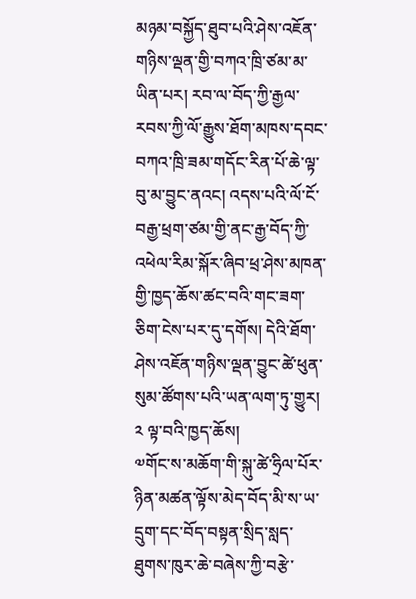མཉམ་བསྐྱོད་ཐུབ་པའི་ཤེས་འཇོན་གཉིས་ལྡན་གྱི་བཀའ་ཁྲི་ཙམ་མ་ཡིན་པར། རབ་ལ་བོད་ཀྱི་རྒྱལ་རབས་ཀྱི་ལོ་རྒྱུས་ཐོག་མཁས་དབང་བཀའ་ཁྲི་ཟམ་གདོང་རིན་པོ་ཆེ་ལྟ་བུ་མ་བྱུང་ནའང། འདས་པའི་ལོ་ངོ་བརྒྱ་ཕྲག་ཙམ་གྱི་ནང་རྒྱ་བོད་ཀྱི་འཕེལ་རིམ་སྐོར་ཞིབ་ཕྲ་ཤེས་མཁན་གྱི་ཁྱད་ཆོས་ཚང་བའི་གང་ཟག་ཅིག་ངེས་པར་དུ་དགོས། དེའི་ཐོག་ཤེས་འཇོན་གཉིས་ལྡན་བྱུང་ཚེ་ཕུན་སུམ་ཚོགས་པའི་ཡན་ལག་ཏུ་གྱུར།
༢ ལྟ་བའི་ཁྱད་ཆོས།
༧གོང་ས་མཆོག་གི་སྐུ་ཚེ་ཧྲིལ་པོར་ཉིན་མཚན་ལྟོས་མེད་བོད་མི་ས་ཡ་དྲུག་དང་བོད་བསྟན་སྲིད་སླད་ཐུགས་ཁུར་ཆེ་བཞེས་ཀྱི་བརྩེ་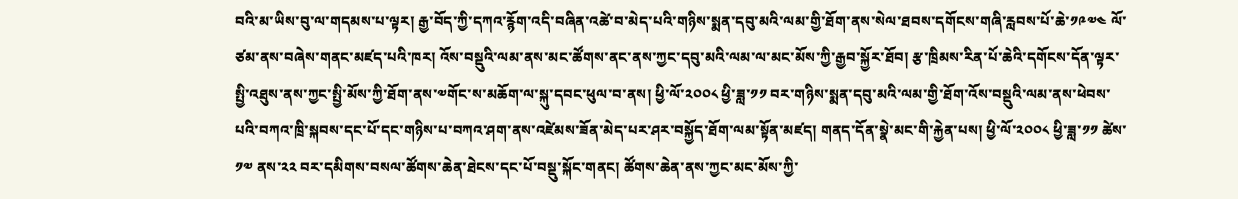བའི་མ་ཡིས་བུ་ལ་གདམས་པ་ལྟར། རྒྱ་བོད་ཀྱི་དཀའ་རྙོག་འདི་བཞིན་འཚེ་བ་མེད་པའི་གཉིས་སྨན་དབུ་མའི་ལམ་གྱི་ཐོག་ནས་སེལ་ཐབས་དགོངས་གཞི་རླབས་པོ་ཆེ་༡༩༧༤ ལོ་ཙམ་ནས་བཞེས་གནང་མཛད་པའི་ཁར། འོས་བསྡུའི་ལམ་ནས་མང་ཚོགས་ནང་ནས་ཀྱང་དབུ་མའི་ལམ་ལ་མང་མོས་ཀྱི་རྒྱབ་སྐྱོར་ཐོབ། རྩ་ཁྲིམས་རིན་པོ་ཆེའི་དགོངས་དོན་ལྟར་སྤྱི་འཐུས་ནས་ཀྱང་སྤྱི་མོས་ཀྱི་ཐོག་ནས་༧གོང་ས་མཆོག་ལ་སྐུ་དབང་ཕུལ་བ་ནས། ཕྱི་ལོ་༢༠༠༨ ཕྱི་ཟླ་༡༡ བར་གཉིས་སྨན་དབུ་མའི་ལམ་གྱི་ཐོག་འོས་བསྡུའི་ལམ་ནས་ཕེབས་པའི་བཀའ་ཁྲི་སྐབས་དང་པོ་དང་གཉིས་པ་བཀའ་ཤག་ནས་འཛེམས་ཟོན་མེད་པར་ཤར་བསྐྱོད་ཐོག་ལམ་སྟོན་མཛད། གནད་དོན་སྣེ་མང་གི་རྐྱེན་པས། ཕྱི་ལོ་༢༠༠༨ ཕྱི་ཟླ་༡༡ ཚེས་༡༧ ནས་༢༢ བར་དམིགས་བསལ་ཚོགས་ཆེན་ཐེངས་དང་པོ་བསྡུ་སྐོང་གནང། ཚོགས་ཆེན་ནས་ཀྱང་མང་མོས་ཀྱི་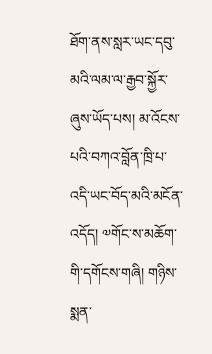ཐོག་ནས་སླར་ཡང་དབུ་མའི་ལམ་ལ་རྒྱབ་སྐྱོར་ཞུས་ཡོད་པས། མ་འོངས་པའི་བཀའ་བློན་ཁྲི་པ་འདི་ཡང་བོད་མའི་མངོན་འདོད། ༧གོང་ས་མཆོག་གི་དགོངས་གཞི། གཉིས་སྨན་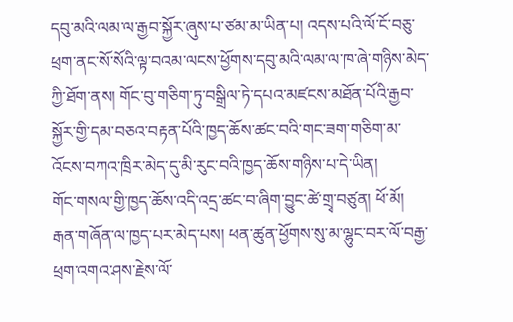དབུ་མའི་ལམ་ལ་རྒྱབ་སྐྱོར་ཞུས་པ་ཙམ་མ་ཡིན་པ། འདས་པའི་ལོ་ངོ་བཅུ་ཕྲག་ནང་སོ་སོའི་ལྟ་བའམ་ལངས་ཕྱོགས་དབུ་མའི་ལམ་ལ་ཁ་ཞེ་གཉིས་མེད་ཀྱི་ཐོག་ནས། གོང་བུ་གཅིག་ཏུ་བསྒྲིལ་ཏེ་དཔའ་མཛངས་མཐོན་པོའི་རྒྱབ་སྐྱོར་གྱི་དམ་བཅའ་བརྟན་པོའི་ཁྱད་ཆོས་ཚང་བའི་གང་ཟག་གཅིག་མ་འོངས་བཀའ་ཁྲིར་མེད་དུ་མི་རུང་བའི་ཁྱད་ཆོས་གཉིས་པ་དེ་ཡིན།
གོང་གསལ་གྱི་ཁྱད་ཆོས་འདི་འདྲ་ཚང་བ་ཞིག་བྱུང་ཚེ་གྲྭ་བཙུན། ཕོ་མོ། རྒན་གཞོན་ལ་ཁྱད་པར་མེད་པས། ཕན་ཚུན་ཕྱོགས་སུ་མ་ལྷུང་བར་ལོ་བརྒྱ་ཕྲག་འགའ་ཤས་རྗེས་ལོ་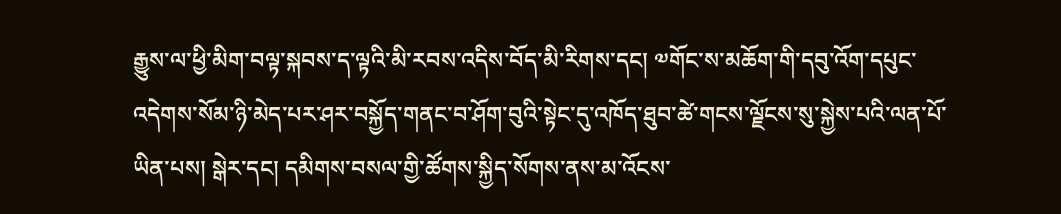རྒྱུས་ལ་ཕྱི་མིག་བལྟ་སྐབས་ད་ལྟའི་མི་རབས་འདིས་བོད་མི་རིགས་དང། ༧གོང་ས་མཆོག་གི་དབུ་འོག་དཔུང་འདེགས་སོམ་ཉི་མེད་པར་ཤར་བསྐྱོད་གནང་བ་ཤོག་བུའི་སྟེང་དུ་འཁོད་ཐུབ་ཚེ་གངས་ལྗོངས་སུ་སྐྱེས་པའི་ལན་པོ་ཡིན་པས། སྒེར་དང། དམིགས་བསལ་གྱི་ཚོགས་སྐྱིད་སོགས་ནས་མ་འོངས་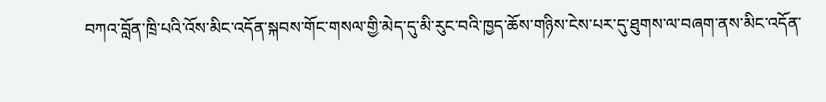བཀའ་བློན་ཁྲི་པའི་འོས་མིང་འདོན་སྐབས་གོང་གསལ་གྱི་མེད་དུ་མི་རུང་བའི་ཁྱད་ཆོས་གཉིས་ངེས་པར་དུ་ཐུགས་ལ་བཞག་ནས་མིང་འདོན་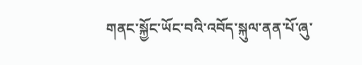གནང་སྐྱོང་ཡོང་བའི་འབོད་སྐུལ་ནན་པོ་ཞུ་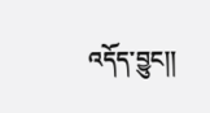འདོད་བྱུང།།